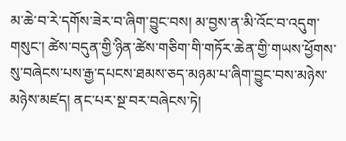མ་ཆེ་བ་རེ་དགོས་ཟེར་བ་ཞིག་བྱུང་བས། མ་བྱས་ན་མི་འོང་བ་འདུག་གསུང་། ཚེས་བདུན་གྱི་ཉིན་ཚེས་གཅིག་གི་གཏོར་ཆེན་གྱི་གཡས་ཕྱོགས་སུ་བཞེངས་པས་རྒྱ་དཔངས་ཐམས་ཅད་མཉམ་པ་ཞིག་བྱུང་བས་མཉེས་མཉེས་མཛད། ནང་པར་སྔ་བར་བཞེངས་ཏེ།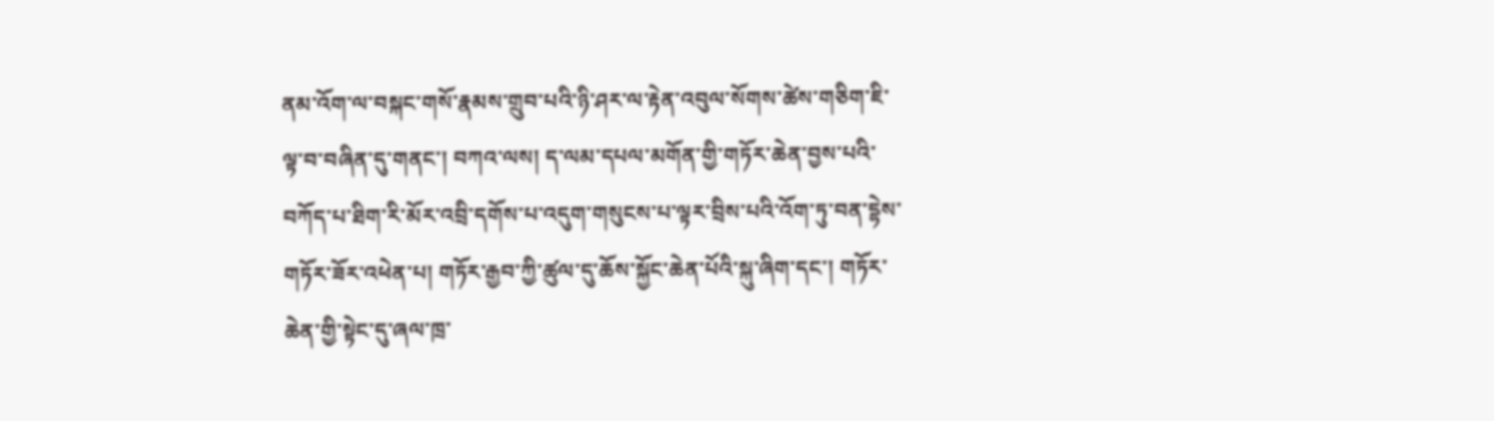ནམ་འོག་ལ་བསྐང་གསོ་རྣམས་གྲུབ་པའི་ཉི་ཤར་ལ་རྟེན་འབུལ་སོགས་ཚེས་གཅིག་ཇི་ལྟ་བ་བཞིན་དུ་གནང་། བཀའ་ལས། ད་ལམ་དཔལ་མགོན་གྱི་གཏོར་ཆེན་བྱས་པའི་བཀོད་པ་ཐིག་རི་མོར་འབྲི་དགོས་པ་འདུག་གསུངས་པ་ལྟར་བྲིས་པའི་འོག་ཏུ་བན་དྷེས་གཏོར་ཟོར་འཕེན་པ། གཏོར་རྒྱབ་ཀྱི་ཚུལ་དུ་ཆོས་སྐྱོང་ཆེན་པོའི་སྐུ་ཞིག་དང་། གཏོར་ཆེན་གྱི་སྟེང་དུ་ཞལ་ཁྲ་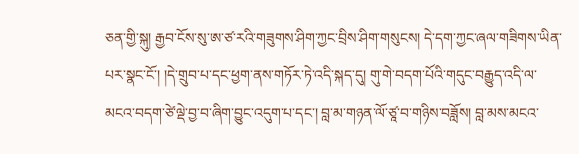ཅན་གྱི་སྐུ། རྒྱབ་ངོས་སུ་ཨ་ཙ་རའི་གཟུགས་ཤིག་ཀྱང་བྲིས་ཤིག་གསུངས། དེ་དག་ཀྱང་ཞལ་གཟིགས་ཡིན་པར་སྣང་ངོ་། །དེ་གྲུབ་པ་དང་ཕྱག་ནས་གཏོར་ཏེ་འདི་སྐད་དུ། གུ་གེ་བདག་པོའི་གདུང་བརྒྱུད་འདི་ལ་མངའ་བདག་ཙེ་ལྡེ་བྱ་བ་ཞིག་བྱུང་འདུག་པ་དང་། བླ་མ་གཉན་ལོ་ཙཱ་བ་གཉིས་བཟློས། བླ་མས་མངའ་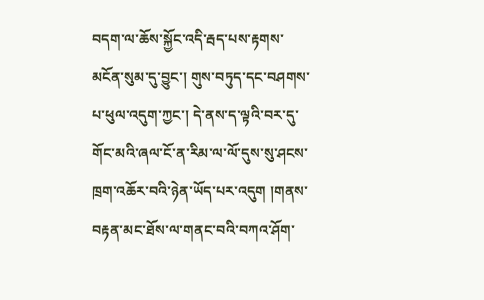བདག་ལ་ཆོས་སྐྱོང་འདི་རྦད་པས་རྟགས་མངོན་སུམ་དུ་བྱུང་། གུས་བཏུད་དང་བཤགས་པ་ཕུལ་འདུག་ཀྱང་། དེ་ནས་ད་ལྟའི་བར་དུ་གོང་མའི་ཞལ་ངོ་ན་རིམ་ལ་ལོ་དུས་སུ་ཤངས་ཁྲག་འཆོར་བའི་ཉེན་ཡོད་པར་འདུག །གནས་བརྟན་མང་ཐོས་ལ་གནང་བའི་བཀའ་ཤོག་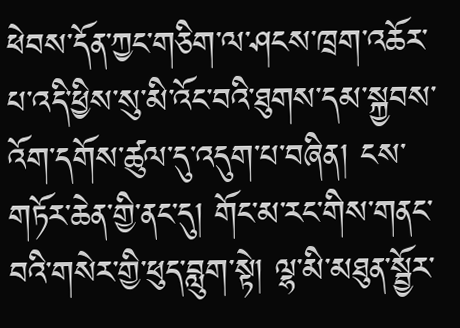ཕེབས་དོན་ཀྱང་གཅིག་ལ་ཤངས་ཁྲག་འཆོར་པ་འདི་ཕྱིས་སུ་མི་འོང་བའི་ཐུགས་དམ་སྐྱབས་འོག་དགོས་ཚུལ་དུ་འདུག་པ་བཞིན། ངས་གཏོར་ཆེན་གྱི་ནང་དུ། གོང་མ་རང་གིས་གནང་བའི་གསེར་གྱི་ཕུད་བླུག་སྟེ། ལྷ་མི་མཐུན་སྦྱོར་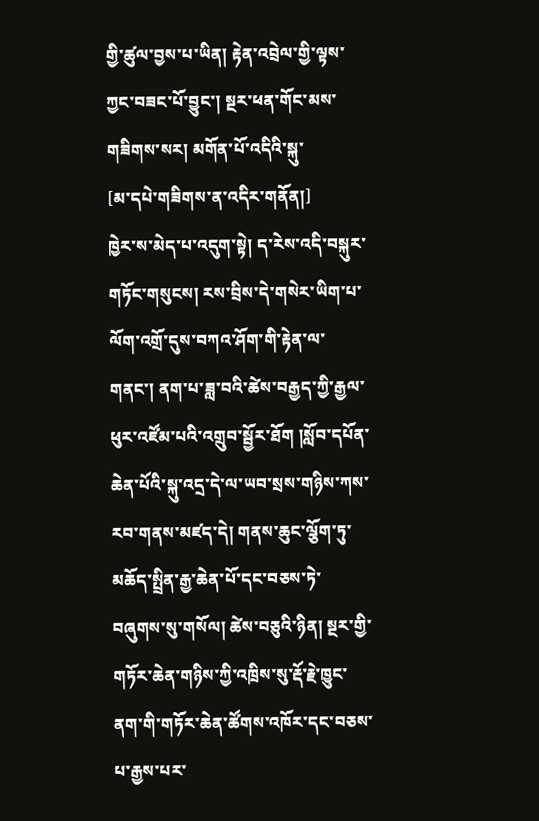གྱི་ཚུལ་བྱས་པ་ཡིན། རྟེན་འབྲེལ་གྱི་ལྟས་ཀྱང་བཟང་པོ་བྱུང་། སྔར་ཕན་གོང་མས་གཟིགས་སར། མགོན་པོ་འདིའི་སྐུ་
[མ་དཔེ་གཟིགས་ན་འདིར་གནོན།]
ཁྱེར་ས་མེད་པ་འདུག་སྟེ། ད་རེས་འདི་བསྐུར་གཏོང་གསུངས། རས་བྲིས་དེ་གསེར་ཡིག་པ་ལོག་འགྲོ་དུས་བཀའ་ཤོག་གི་རྟེན་ལ་གནང་། ནག་པ་ཟླ་བའི་ཚེས་བརྒྱད་ཀྱི་རྒྱལ་ཕུར་འཛོམ་པའི་འགྲུབ་སྦྱོར་ཐོག །སློབ་དཔོན་ཆེན་པོའི་སྐུ་འདྲ་དེ་ལ་ཡབ་སྲས་གཉིས་ཀས་རབ་གནས་མཛད་དེ། གནས་ཆུང་ལྕོག་ཏུ་མཆོད་སྤྲིན་རྒྱ་ཆེན་པོ་དང་བཅས་ཏེ་བཞུགས་སུ་གསོལ། ཚེས་བཅུའི་ཉིན། སྔར་གྱི་གཏོར་ཆེན་གཉིས་ཀྱི་འཁྲིས་སུ་རྡོ་རྗེ་ཁྱུང་ནག་གི་གཏོར་ཆེན་ཚོགས་འཁོར་དང་བཅས་པ་རྒྱས་པར་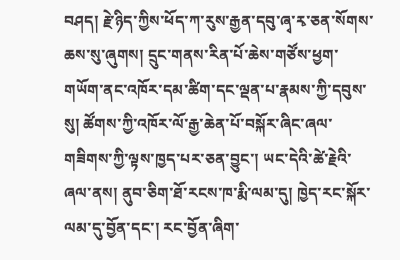བཤད། རྗེ་ཉིད་ཀྱིས་ཕོད་ཀ་རུས་རྒྱན་དབུ་ཞྭ་རྭ་ཅན་སོགས་ཆས་སུ་ཞུགས། དྲུང་གནས་རིན་པོ་ཆེས་གཙོས་ཕྱག་གཡོག་ནང་འཁོར་དམ་ཚིག་དང་ལྡན་པ་རྣམས་ཀྱི་དབུས་སུ། ཚོགས་ཀྱི་འཁོར་ལོ་རྒྱ་ཆེན་པོ་བསྐོར་ཞིང་ཞལ་གཟིགས་ཀྱི་ལྟས་ཁྱད་པར་ཅན་བྱུང་། ཡང་དེའི་ཚེ་རྗེའི་ཞལ་ནས། ནུབ་ཅིག་ཐོ་རངས་ཁ་རྨི་ལམ་དུ། ཁྱེད་རང་སྐོར་ལམ་དུ་བྱོན་དང་། རང་བྱོན་ཞིག་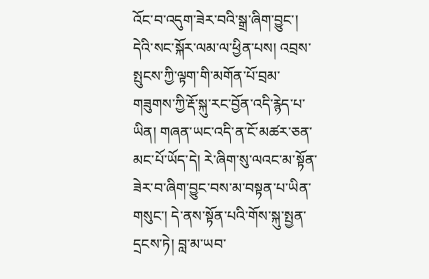འོང་བ་འདུག་ཟེར་བའི་སྒྲ་ཞིག་བྱུང་། དེའི་སང་སྐོར་ལམ་ལ་ཕྱིན་པས། འབྲས་སྤུངས་ཀྱི་ལྟག་གི་མགོན་པོ་བྲམ་གཟུགས་ཀྱི་རྡོ་སྐུ་རང་བྱོན་འདི་རྙེད་པ་ཡིན། གཞན་ཡང་འདི་ན་ངོ་མཚར་ཅན་མང་པོ་ཡོད་དེ། རེ་ཞིག་སུ་ལའང་མ་སྟོན་ཟེར་བ་ཞིག་བྱུང་བས་མ་བསྟན་པ་ཡིན་གསུང་། དེ་ནས་སྟོན་པའི་གོས་སྐུ་སྤྱན་དྲངས་ཏེ། བླ་མ་ཡབ་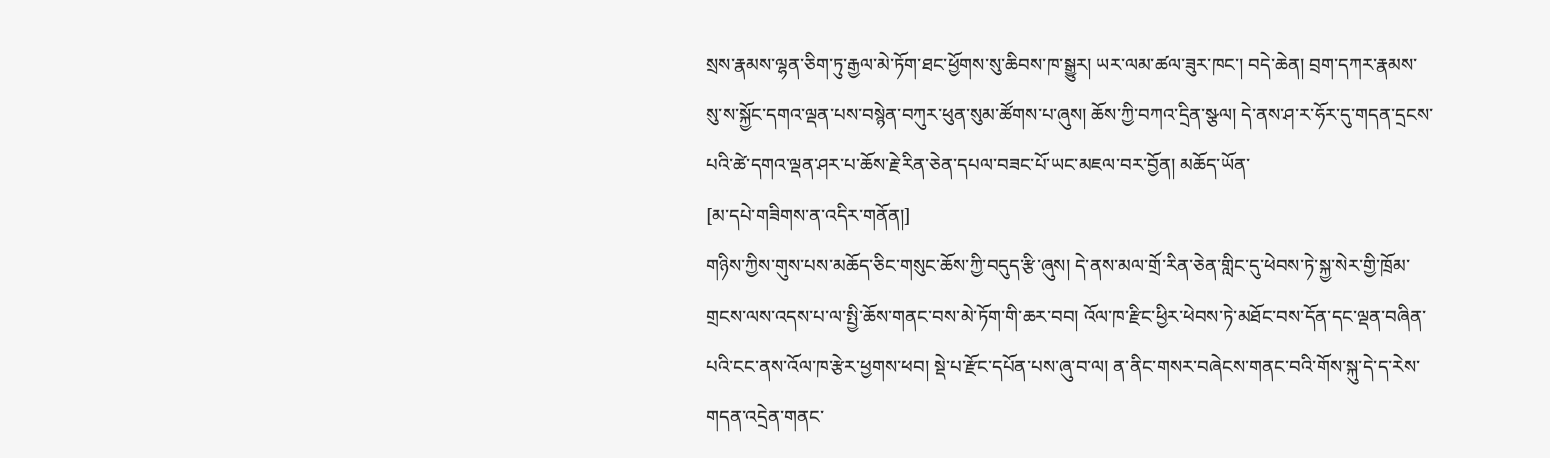སྲས་རྣམས་ལྷན་ཅིག་ཏུ་རྒྱལ་མེ་ཏོག་ཐང་ཕྱོགས་སུ་ཆིབས་ཁ་སྒྱུར། ཡར་ལམ་ཚལ་ཟུར་ཁང་། བདེ་ཆེན། བྲག་དཀར་རྣམས་སུ་ས་སྐྱོང་དགའ་ལྡན་པས་བསྙེན་བཀུར་ཕུན་སུམ་ཚོགས་པ་ཞུས། ཆོས་ཀྱི་བཀའ་དྲིན་སྩལ། དེ་ནས་ཤ་ར་ཧོར་དུ་གདན་དྲངས་པའི་ཚེ་དགའ་ལྡན་ཤར་པ་ཆོས་རྗེ་རིན་ཅེན་དཔལ་བཟང་པོ་ཡང་མཇལ་བར་བྱོན། མཆོད་ཡོན་
[མ་དཔེ་གཟིགས་ན་འདིར་གནོན།]
གཉིས་ཀྱིས་གུས་པས་མཆོད་ཅིང་གསུང་ཆོས་ཀྱི་བདུད་རྩི་ཞུས། དེ་ནས་མལ་གྲོ་རིན་ཅེན་གླིང་དུ་ཕེབས་ཏེ་སྐྱ་སེར་གྱི་ཁྲོམ་གྲངས་ལས་འདས་པ་ལ་སྤྱི་ཆོས་གནང་བས་མེ་ཏོག་གི་ཆར་བབ། འོལ་ཁ་རྫིང་ཕྱིར་ཕེབས་ཏེ་མཐོང་བས་དོན་དང་ལྡན་བཞིན་པའི་ངང་ནས་འོལ་ཁ་རྩེར་ཕྱགས་ཕབ། སྡེ་པ་རྫོང་དཔོན་པས་ཞུ་བ་ལ། ན་ནིང་གསར་བཞེངས་གནང་བའི་གོས་སྐུ་དེ་ད་རེས་གདན་འདྲེན་གནང་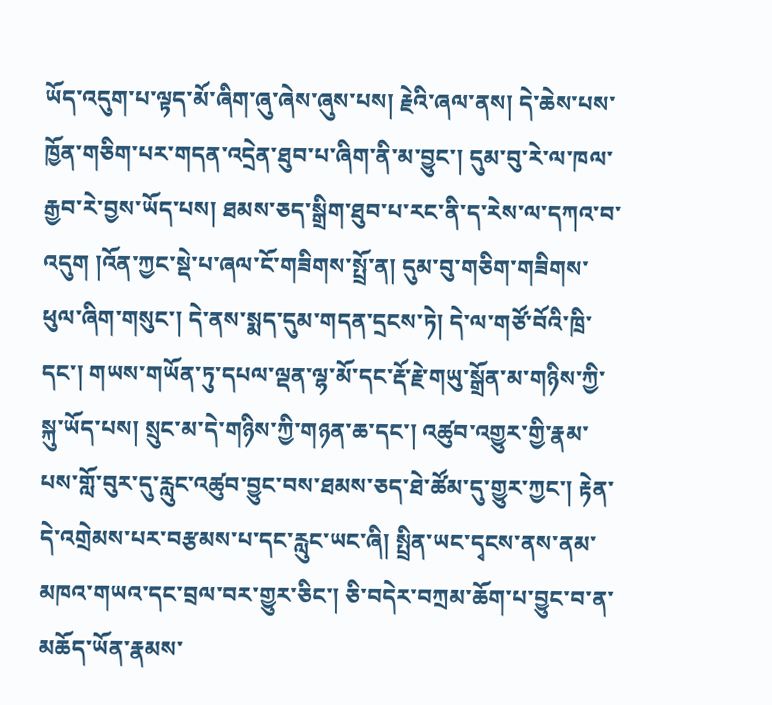ཡོད་འདུག་པ་ལྟད་མོ་ཞིག་ཞུ་ཞེས་ཞུས་པས། རྗེའི་ཞལ་ནས། དེ་ཆེས་པས་ཁྱོན་གཅིག་པར་གདན་འདྲེན་ཐུབ་པ་ཞིག་ནི་མ་བྱུང་། དུམ་བུ་རེ་ལ་ཁལ་རྒྱབ་རེ་བྱས་ཡོད་པས། ཐམས་ཅད་སྒྲིག་ཐུབ་པ་རང་ནི་ད་རེས་ལ་དཀའ་བ་འདུག །འོན་ཀྱང་སྡེ་པ་ཞལ་ངོ་གཟིགས་སྤྲོ་ན། དུམ་བུ་གཅིག་གཟིགས་ཕུལ་ཞིག་གསུང་། དེ་ནས་སྨད་དུམ་གདན་དྲངས་ཏེ། དེ་ལ་གཙོ་བོའི་ཁྲི་དང་། གཡས་གཡོན་ཏུ་དཔལ་ལྡན་ལྷ་མོ་དང་རྡོ་རྗེ་གཡུ་སྒྲོན་མ་གཉིས་ཀྱི་སྐུ་ཡོད་པས། སྲུང་མ་དེ་གཉིས་ཀྱི་གཉན་ཆ་དང་། འཚུབ་འགྱུར་གྱི་རྣམ་པས་གློ་བུར་དུ་རླུང་འཚུབ་བྱུང་བས་ཐམས་ཅད་ཐེ་ཚོམ་དུ་གྱུར་ཀྱང་། རྟེན་དེ་འགྲེམས་པར་བརྩམས་པ་དང་རླུང་ཡང་ཞི། སྤྲིན་ཡང་དྭངས་ནས་ནམ་མཁའ་གཡའ་དང་བྲལ་བར་གྱུར་ཅིང་། ཅི་བདེར་བཀྲམ་ཆོག་པ་བྱུང་བ་ན་མཆོད་ཡོན་རྣམས་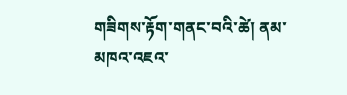གཟིགས་རྟོག་གནང་བའི་ཚེ། ནམ་མཁའ་འཇའ་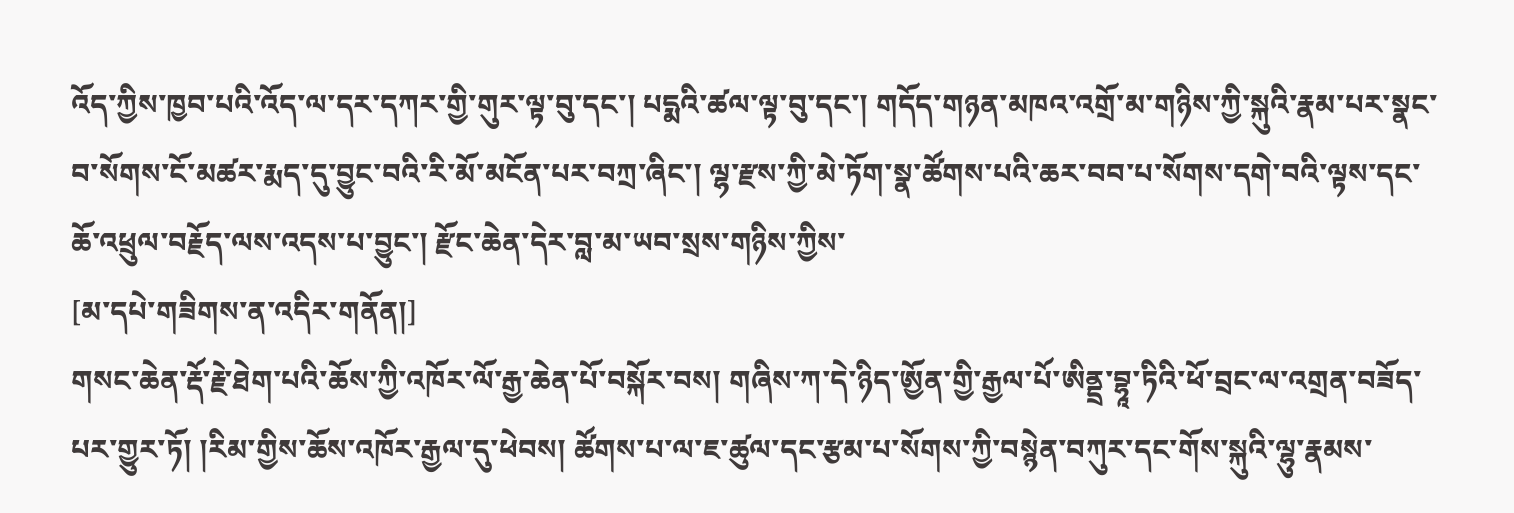འོད་ཀྱིས་ཁྱབ་པའི་འོད་ལ་དར་དཀར་གྱི་གུར་ལྟ་བུ་དང་། པདྨའི་ཚལ་ལྟ་བུ་དང་། གདོད་གཉན་མཁའ་འགྲོ་མ་གཉིས་ཀྱི་སྐུའི་རྣམ་པར་སྣང་བ་སོགས་ངོ་མཚར་རྨད་དུ་བྱུང་བའི་རི་མོ་མངོན་པར་བཀྲ་ཞིང་། ལྷ་རྫས་ཀྱི་མེ་ཏོག་སྣ་ཚོགས་པའི་ཆར་བབ་པ་སོགས་དགེ་བའི་ལྟས་དང་ཆོ་འཕྲུལ་བརྗོད་ལས་འདས་པ་བྱུང་། རྫོང་ཆེན་དེར་བླ་མ་ཡབ་སྲས་གཉིས་ཀྱིས་
[མ་དཔེ་གཟིགས་ན་འདིར་གནོན།]
གསང་ཆེན་རྡོ་རྗེ་ཐེག་པའི་ཆོས་ཀྱི་འཁོར་ལོ་རྒྱ་ཆེན་པོ་བསྐོར་བས། གཞིས་ཀ་དེ་ཉིད་ཨྱོན་གྱི་རྒྱལ་པོ་ཨིནྡྲ་བྷཱ་ཏིའི་ཕོ་བྲང་ལ་འགྲན་བཟོད་པར་གྱུར་ཏོ། །རིམ་གྱིས་ཆོས་འཁོར་རྒྱལ་དུ་ཕེབས། ཚོགས་པ་ལ་ཇ་ཚུལ་དང་རྩམ་པ་སོགས་ཀྱི་བསྙེན་བཀུར་དང་གོས་སྐུའི་ལྷུ་རྣམས་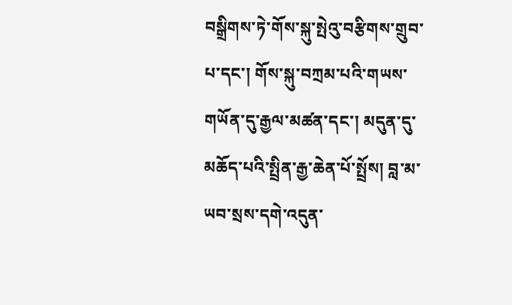བསྒྲིགས་ཏེ་གོས་སྐུ་སྤེའུ་བརྩིགས་གྲུབ་པ་དང་། གོས་སྐུ་བཀྲམ་པའི་གཡས་གཡོན་དུ་རྒྱལ་མཚན་དང་། མདུན་དུ་མཆོད་པའི་སྤྲིན་རྒྱ་ཆེན་པོ་སྤྲོས། བླ་མ་ཡབ་སྲས་དགེ་འདུན་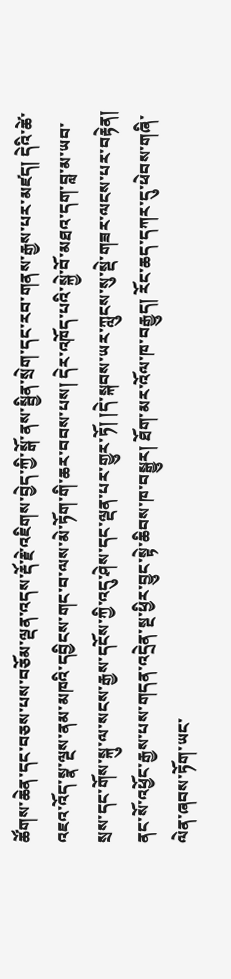ཚོགས་ཆེན་དང་བཅས་པས་བཅོམ་ལྡན་འདས་རྡོ་རྗེ་འཇིགས་བྱེད་ཀྱི་སྒོ་ནས་སྦྱིན་སྲེག་དང་རབ་གནས་རྒྱས་པར་མཛད། དེའི་ཚེ་འཇའ་འོད་སྣ་ལྔས་ནམ་མཁའི་དབྱིངས་གང་བ་ལས་མེ་ཏོག་གི་ཆར་བབས་པས། དེར་འཁོད་པའི་སྐྱེ་བོ་མཐའ་དག་བླ་མ་ཡབ་སྲས་དང་གོས་སྐུ་ལ་སངས་རྒྱས་དངོས་ཀྱི་འདུ་ཤེས་དང་ལྡན་པར་གྱུར་ཏོ། །དེ་སྐབས་ཡར་ཀླུངས་སུ་སྡེ་གཟར་ལངས་པར་བརྟེན། ནང་སོ་འཕྱོང་རྒྱས་པས་གདན་འདྲེན་སྔ་ཕྱིར་བྱུང་སྟེ་ཆིབས་ཁ་བསྒྱུར། ཐོག་མར་འོལ་ཁ་བརྒྱུད། རོང་ཆད་དཀར་དུ་ཕེབས་གཞི་ལེན་ཞབས་ཏོག་ཡང་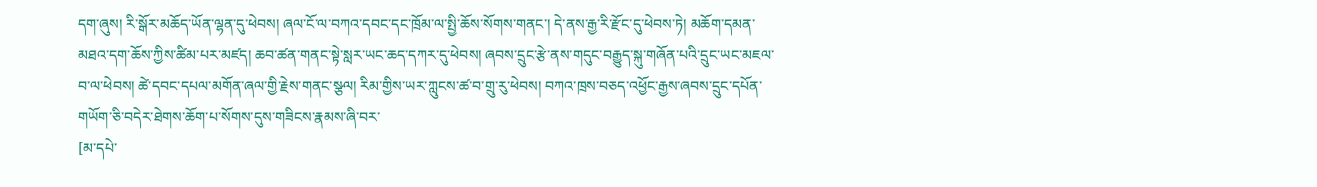དག་ཞུས། རི་སྒོར་མཆོད་ཡོན་ལྷན་དུ་ཕེབས། ཞལ་ངོ་ལ་བཀའ་དབང་དང་ཁྲོམ་ལ་སྤྱི་ཆོས་སོགས་གནང་། དེ་ནས་རྒྱ་རི་རྫོང་དུ་ཕེབས་ཏེ། མཆོག་དམན་མཐའ་དག་ཆོས་ཀྱིས་ཚིམ་པར་མཛད། ཆབ་ཚན་གནང་སྟེ་སླར་ཡང་ཆད་དཀར་དུ་ཕེབས། ཞབས་དྲུང་རྩེ་ནས་གདུང་བརྒྱུད་སྐུ་གཞོན་པའི་དྲུང་ཡང་མཇལ་བ་ལ་ཕེབས། ཚེ་དབང་དཔལ་མགོན་ཞལ་གྱི་རྗེས་གནང་སྩལ། རིམ་གྱིས་ཡར་ཀླུངས་ཚ་བ་གྲུ་རུ་ཕེབས། བཀའ་ཁྲས་བཅད་འཕྱོང་རྒྱས་ཞབས་དྲུང་དཔོན་གཡོག་ཅི་བདེར་ཐེགས་ཆོག་པ་སོགས་དུས་གཟིངས་རྣམས་ཞི་བར་
[མ་དཔེ་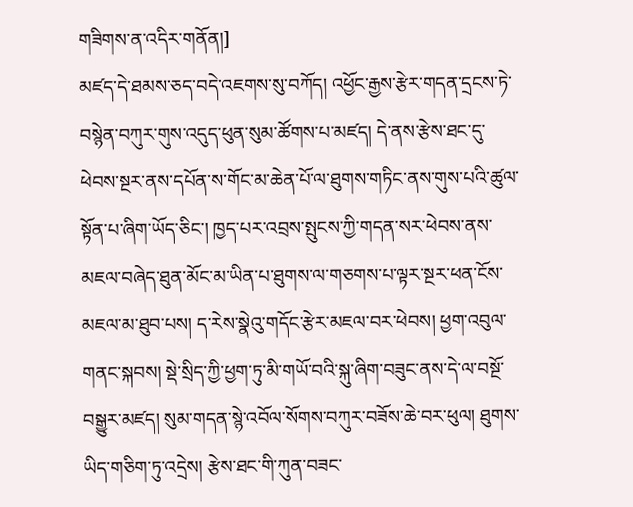གཟིགས་ན་འདིར་གནོན།]
མཛད་དེ་ཐམས་ཅད་བདེ་འཇགས་སུ་བཀོད། འཕྱོང་རྒྱས་རྩེར་གདན་དྲངས་ཏེ་བསྙེན་བཀུར་གུས་འདུད་ཕུན་སུམ་ཚོགས་པ་མཛད། དེ་ནས་རྩེས་ཐང་དུ་ཕེབས་སྔར་ནས་དཔོན་ས་གོང་མ་ཆེན་པོ་ལ་ཐུགས་གཏིང་ནས་གུས་པའི་ཚུལ་སྟོན་པ་ཞིག་ཡོད་ཅིང་། ཁྱད་པར་འབྲས་སྤུངས་ཀྱི་གདན་སར་ཕེབས་ནས་མཇལ་བཞེད་ཐུན་མོང་མ་ཡིན་པ་ཐུགས་ལ་གཅགས་པ་ལྟར་སྔར་ཕན་ངོས་མཇལ་མ་ཐུབ་པས། ད་རེས་སྣེའུ་གདོང་རྩེར་མཇལ་བར་ཕེབས། ཕྱག་འབུལ་གནང་སྐབས། སྡེ་སྲིད་ཀྱི་ཕྱག་ཏུ་མི་གཡོ་བའི་སྐུ་ཞིག་བཟུང་ནས་དེ་ལ་བསྔོ་བསྒྱུར་མཛད། སུམ་གདན་སྙེ་འབོལ་སོགས་བཀུར་བཟོས་ཆེ་བར་ཕུལ། ཐུགས་ཡིད་གཅིག་ཏུ་འདྲེས། རྩེས་ཐང་གི་ཀུན་བཟང་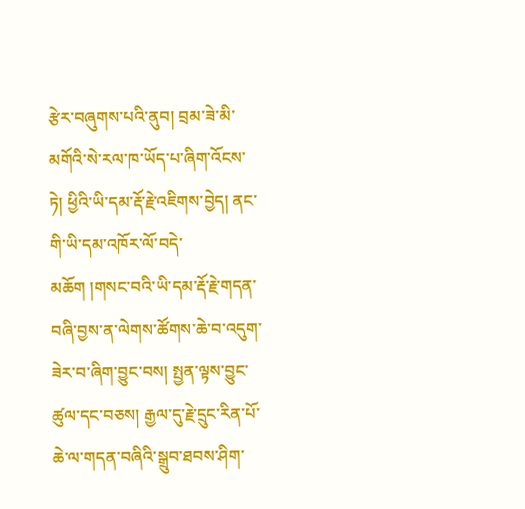རྩེར་བཞུགས་པའི་ནུབ། བྲམ་ཟེ་མི་མགོའི་སེ་རལ་ཁ་ཡོད་པ་ཞིག་འོངས་ཏེ། ཕྱིའི་ཡི་དམ་རྡོ་རྗེ་འཇིགས་བྱེད། ནང་གི་ཡི་དམ་འཁོར་ལོ་བདེ་མཆོག །གསང་བའི་ཡི་དམ་རྡོ་རྗེ་གདན་བཞི་བྱས་ན་ལེགས་ཚོགས་ཆེ་བ་འདུག་ཟེར་བ་ཞིག་བྱུང་བས། སྤྱན་ལྟས་བྱུང་ཚུལ་དང་བཅས། རྒྱལ་དུ་རྗེ་དྲུང་རིན་པོ་ཆེ་ལ་གདན་བཞིའི་སྒྲུབ་ཐབས་ཤིག་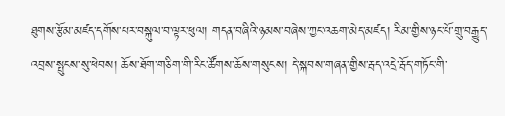ཐུགས་རྩོམ་མཛད་དགོས་པར་བསྐུལ་བ་ལྟར་ཕུལ། གདན་བཞིའི་ཉམས་བཞེས་ཀྱང་འཆག་མེད་མཛད། རིམ་གྱིས་ཉང་པོ་གྲུ་བརྒྱུད་འབྲས་སྤུངས་སུ་ཕེབས། ཆོས་ཐོག་གཅིག་གི་རིང་ཚོགས་ཆོས་གསུངས། དེ་སྐབས་གཞན་གྱིས་རྦད་འདྲེ་རྦོད་གཏོང་གི་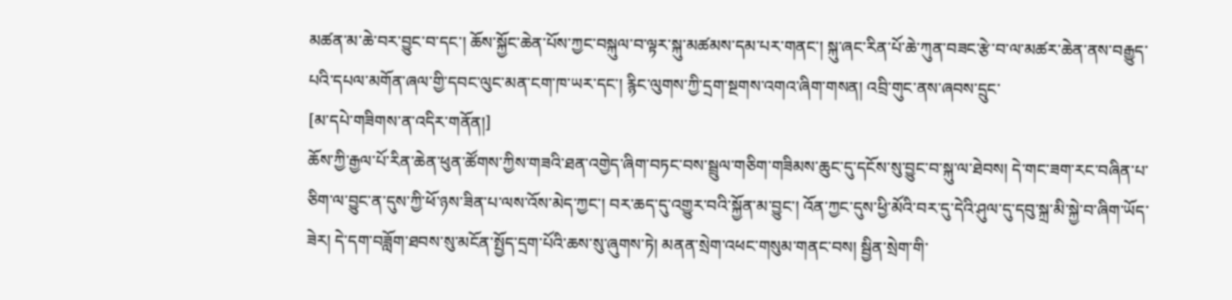མཚན་མ་ཆེ་བར་བྱུང་བ་དང་། ཆོས་སྐྱོང་ཆེན་པོས་ཀྱང་བསྐུལ་བ་ལྟར་སྐུ་མཚམས་དམ་པར་གནང་། སྐུ་ཞང་རིན་པོ་ཆེ་ཀུན་བཟང་རྩེ་བ་ལ་མཚར་ཆེན་ནས་བརྒྱུད་པའི་དཔལ་མགོན་ཞལ་གྱི་དབང་ལུང་མན་ངག་ཁ་ཡར་དང་། རྙིང་ལུགས་ཀྱི་དྲག་སྔགས་འགའ་ཞིག་གསན། འབྲི་གུང་ནས་ཞབས་དྲུང་
[མ་དཔེ་གཟིགས་ན་འདིར་གནོན།]
ཆོས་ཀྱི་རྒྱལ་པོ་རིན་ཆེན་ཕུན་ཚོགས་ཀྱིས་གཟའི་ཐན་འགྱེད་ཞིག་བཏང་བས་སྦྲུལ་གཅིག་གཟིམས་ཆུང་དུ་དངོས་སུ་བྱུང་བ་སྐུ་ལ་ཐེབས། དེ་གང་ཟག་རང་བཞིན་པ་ཅིག་ལ་བྱུང་ན་དུས་ཀྱི་ཕོ་ཉས་ཟིན་པ་ལས་འོས་མེད་ཀྱང་། བར་ཆད་དུ་འགྱུར་བའི་སྐྱོན་མ་བྱུང་། འོན་ཀྱང་དུས་ཕྱི་མོའི་བར་དུ་དེའི་ཤུལ་དུ་དབུ་སྐྲ་མི་སྐྱེ་བ་ཞིག་ཡོད་ཟེར། དེ་དག་བཟློག་ཐབས་སུ་མངོན་སྤྱོད་དྲག་པོའི་ཆས་སུ་ཞུགས་ཏེ། མནན་སྲེག་འཕང་གསུམ་གནང་བས། སྦྱིན་སྲེག་གི་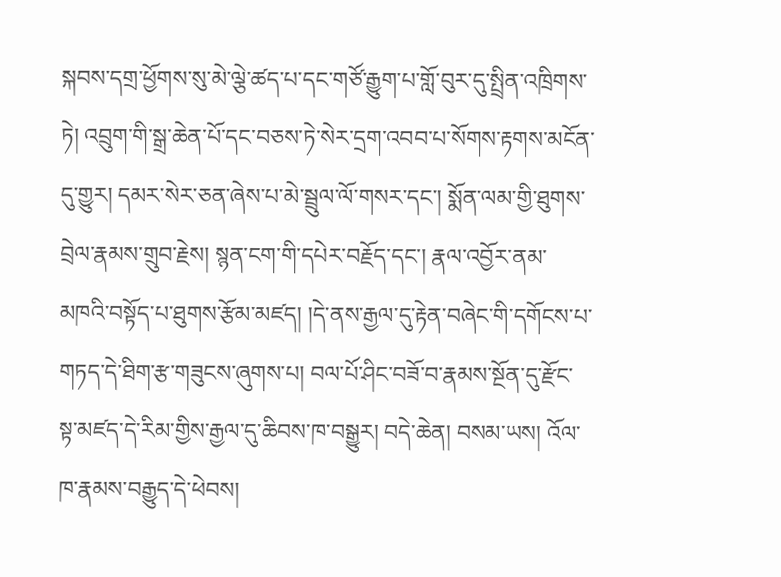སྐབས་དགྲ་ཕྱོགས་སུ་མེ་ལྕེ་ཚད་པ་དང་གཙོ་རྒྱུག་པ་གློ་བུར་དུ་སྤྲིན་འཁྲིགས་ཏེ། འབྲུག་གི་སྒྲ་ཆེན་པོ་དང་བཅས་ཏེ་སེར་དྲག་འབབ་པ་སོགས་རྟགས་མངོན་དུ་གྱུར། དམར་སེར་ཅན་ཞེས་པ་མེ་སྦྲུལ་ལོ་གསར་དང་། སྨོན་ལམ་གྱི་ཐུགས་བྲེལ་རྣམས་གྲུབ་རྗེས། སྙན་ངག་གི་དཔེར་བརྗོད་དང་། རྣལ་འབྱོར་ནམ་མཁའི་བསྟོད་པ་ཐུགས་རྩོམ་མཛད། །དེ་ནས་རྒྱལ་དུ་རྟེན་བཞེང་གི་དགོངས་པ་གཏད་དེ་ཐིག་རྩ་གཟུངས་ཞུགས་པ། བལ་པོ་ཤིང་བཟོ་བ་རྣམས་སྔོན་དུ་རྫོང་སྟ་མཛད་དེ་རིམ་གྱིས་རྒྱལ་དུ་ཆིབས་ཁ་བསྒྱུར། བདེ་ཆེན། བསམ་ཡས། འོལ་ཁ་རྣམས་བརྒྱུད་དེ་ཕེབས།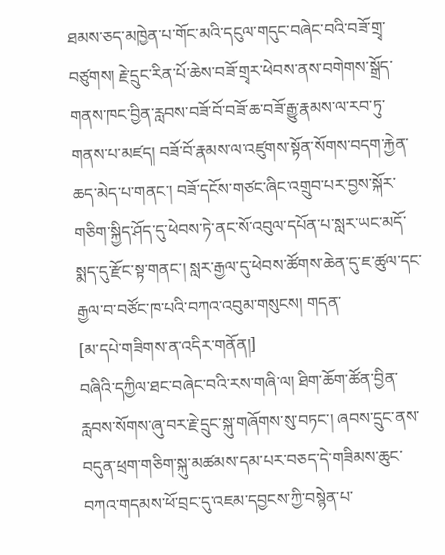ཐམས་ཅད་མཁྱེན་པ་གོང་མའི་དངུལ་གདུང་བཞེང་བའི་བཟོ་གྲྭ་བཙུགས། རྗེ་དྲུང་རིན་པོ་ཆེས་བཟོ་གྲྭར་ཕེབས་ནས་བགེགས་སྒྲོད་གནས་ཁང་བྱིན་རླབས་བཟོ་བོ་བཟོ་ཆ་བཟོ་རྒྱུ་རྣམས་ལ་རབ་ཏུ་གནས་པ་མཛད། བཟོ་བོ་རྣམས་ལ་འཛུགས་སྟོན་སོགས་བདག་རྐྱེན་ཆད་མེད་པ་གནང་། བཟོ་དངོས་གཙང་ཞིང་འགྲུབ་པར་བྱས་སྐོར་གཅིག་སྐྱིད་ཤོད་དུ་ཕེབས་ཏེ་ནང་སོ་འབུལ་དཔོན་པ་སླར་ཡང་མདོ་སྨད་དུ་རྫོང་སྟ་གནང་། སླར་རྒྱལ་དུ་ཕེབས་ཚོགས་ཆེན་དུ་ཇ་ཚུལ་དང་རྒྱལ་བ་བཙོང་ཁ་པའི་བཀའ་འབུམ་གསུངས། གདན་
[མ་དཔེ་གཟིགས་ན་འདིར་གནོན།]
བཞིའི་དཀྱིལ་ཐང་བཞེང་བའི་རས་གཞི་ལ། ཐིག་ཆོག་ཚོན་བྱིན་རླབས་སོགས་ཞུ་བར་རྗེ་དྲུང་སྐུ་གཞོགས་སུ་བཏང་། ཞབས་དྲུང་ནས་བདུན་ཕྲག་གཅིག་སྐུ་མཚམས་དམ་པར་བཅད་དེ་གཟིམས་ཆུང་བཀའ་གདམས་ཕོ་བྲང་དུ་འཇམ་དབྱངས་ཀྱི་བསྙེན་པ་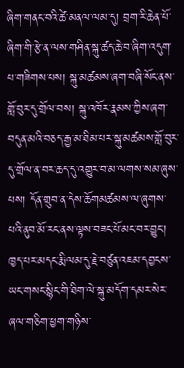ཞིག་གནང་བའི་ཚེ་མནལ་ལམ་དུ། བྲག་རི་ཆེན་པོ་ཞིག་གི་རྩེ་ན་ལས་གཤིན་སྐུ་ཚད་ཆེ་བ་ཞིག་འདུག་པ་གཟིགས་པས། སྐུ་མཚམས་ཞག་བཞི་སོང་ནས་གློ་བུར་དུ་གྲོལ་བས། སྐུ་འཁོར་རྣམས་ཀྱིས་ཞག་བདུན་མའི་བཅད་རྒྱ་མ་ཐིམ་པར་སྐུ་མཚམས་གློ་བུར་དུ་གྲོལ་ན་བར་ཆད་དུ་འགྱུར་བ་མ་ལགས་སམ་ཞུས་པས། དོན་གྲུབ་ན་དེས་ཆོགམཚམས་ལ་ཞུགས་པའི་ནུབ་མོ་རང་ནས་ལྟས་བཟང་པོ་མང་བར་བྱུང་། ཁྱད་པར་མདང་རྨི་ལམ་དུ་རྗེ་བཙུན་འཇམ་དབྱངས་ཡང་གསང་སྙིང་གི་ཐིག་ལེ་སྐུ་མདོག་དམར་སེར་ཞལ་གཅིག་ཕྱག་གཉིས་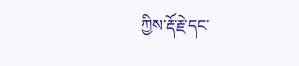ཀྱིས་རྡོ་རྗེ་དང་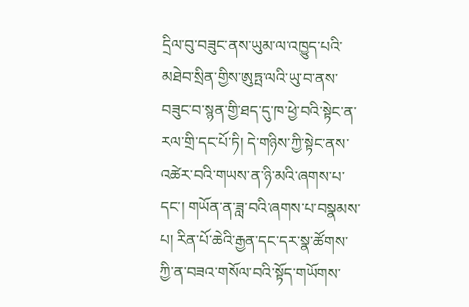དྲིལ་བུ་བཟུང་ནས་ཡུམ་ལ་འཁྱུད་པའི་མཐེབ་སྲིན་གྱིས་ཨུཏྤ་ལའི་ཡུ་བ་ནས་བཟུང་བ་སྙན་གྱི་ཐད་དུ་ཁ་ཕྱེ་བའི་སྟེང་ན་རལ་གྲི་དང་པོ་ཏི། དེ་གཉིས་ཀྱི་སྟེང་ནས་འཚེར་བའི་གཡས་ན་ཉི་མའི་ཞགས་པ་དང་། གཡོན་ན་ཟླ་བའི་ཞགས་པ་བསྣམས་པ། རིན་པོ་ཆེའི་རྒྱན་དང་དར་སྣ་ཚོགས་ཀྱི་ན་བཟའ་གསོལ་བའི་སྟོད་གཡོགས་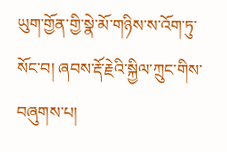ཡུག་གྱོན་གྱི་སྣེ་མོ་གཉིས་ས་འོག་ཏུ་སོང་བ། ཞབས་རྡོ་རྗེའི་སྐྱིལ་ཀྲུང་གིས་བཞུགས་པ།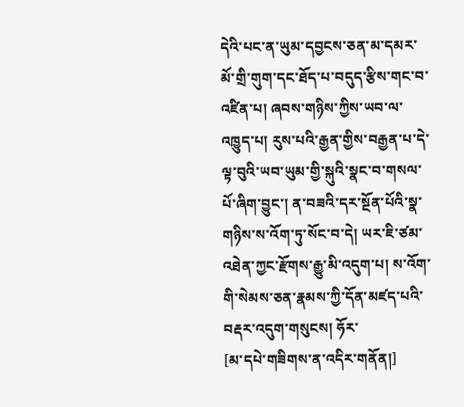དེའི་པང་ན་ཡུམ་དབྱངས་ཅན་མ་དམར་མོ་གྲི་གུག་དང་ཐོད་པ་བདུད་རྩིས་གང་བ་འཛིན་པ། ཞབས་གཉིས་ཀྱིས་ཡབ་ལ་འཁྱུད་པ། རུས་པའི་རྒྱན་གྱིས་བརྒྱན་པ་དེ་ལྟ་བུའི་ཡབ་ཡུམ་གྱི་སྐུའི་སྣང་བ་གསལ་པོ་ཞིག་བྱུང་། ན་བཟའི་དར་སྔོན་པོའི་སྣ་གཉིས་ས་འོག་ཏུ་སོང་བ་དེ། ཡར་ཇི་ཙམ་འཐེན་ཀྱང་རྫོགས་རྒྱུ་མི་འདུག་པ། ས་འོག་གི་སེམས་ཅན་རྣམས་ཀྱི་དོན་མཛད་པའི་བརྡར་འདུག་གསུངས། ཧོར་
[མ་དཔེ་གཟིགས་ན་འདིར་གནོན།]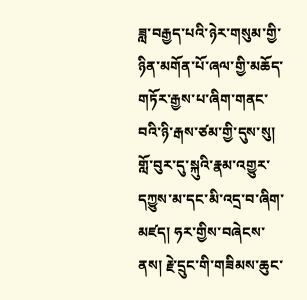ཟླ་བརྒྱད་པའི་ཉེར་གསུམ་གྱི་ཉིན་མགོན་པོ་ཞལ་གྱི་མཆོད་གཏོར་རྒྱས་པ་ཞིག་གནང་བའི་ཉི་རྒས་ཙམ་གྱི་དུས་སུ། གློ་བུར་དུ་སྐུའི་རྣམ་འགྱུར་དཀྱུས་མ་དང་མི་འདྲ་བ་ཞིག་མཛད། ཧར་གྱིས་བཞེངས་ནས། རྗེ་དྲུང་གི་གཟིམས་ཆུང་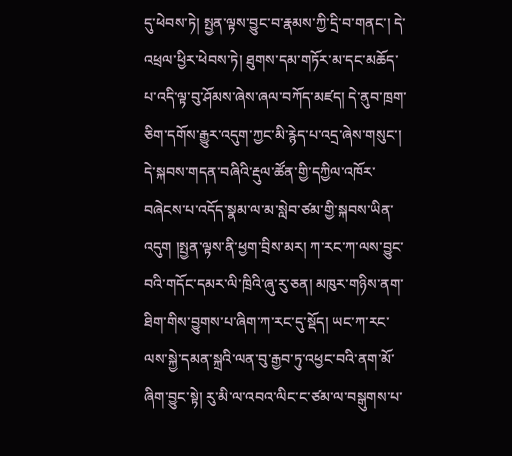དུ་ཕེབས་ཏེ། སྤྱན་ལྟས་བྱུང་བ་རྣམས་ཀྱི་དྲི་བ་གནང་། དེ་འཕྲལ་ཕྱིར་ཕེབས་ཏེ། ཐུགས་དམ་གཏོར་མ་དང་མཆོད་པ་འདི་ལྟ་བུ་ཤོམས་ཞེས་ཞལ་བཀོད་མཛད། དེ་ནུབ་ཁྲག་ཅིག་དགོས་རྒྱུར་འདུག་ཀྱང་མི་རྙེད་པ་འདྲ་ཞེས་གསུང་། དེ་སྐབས་གདན་བཞིའི་རྡུལ་ཚོན་གྱི་དཀྱིལ་འཁོར་བཞེངས་པ་འདོད་སྣམ་ལ་མ་སླེབ་ཙམ་གྱི་སྐབས་ཡིན་འདུག །སྤྱན་ལྟས་ནི་ཕྱག་བྲིས་མར། ཀ་རང་ཀ་ལས་བྱུང་བའི་གདོང་དམར་ལི་ཁྲིའི་ཞུ་རུ་ཅན། མཁུར་གཉིས་ནག་ཐིག་གིས་བྱུགས་པ་ཞིག་ཀ་རང་དུ་སྡོད། ཡང་ཀ་རང་ལས་སྐྱེ་དམན་སྐྲའི་ལན་བུ་རྒྱབ་ཏུ་འཕྱང་བའི་ནག་མོ་ཞིག་བྱུང་སྟེ། རུ་མི་ལ་འབའ་ལིང་ང་ཙམ་ལ་བསྒུགས་པ་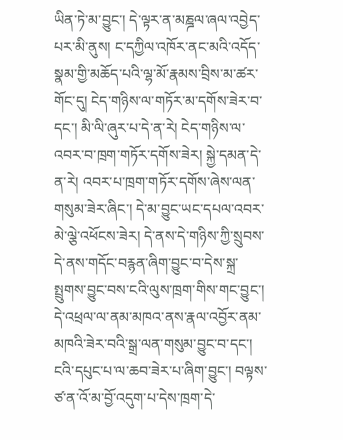ཡིན་ཏེ་མ་བྱུང་། དེ་ལྟར་ན་མཎྜལ་ཞལ་འབྱེད་པར་མི་ནུས། ང་དཀྱིལ་འཁོར་ནང་མའི་འདོད་སྣམ་གྱི་མཆོད་པའི་ལྷ་མོ་རྣམས་བྲིས་མ་ཚར་གོང་དུ། ངེད་གཉིས་ལ་གཏོར་མ་དགོས་ཟེར་བ་དང་། མི་ལི་ཞུར་པ་དེ་ན་རེ། ངེད་གཉིས་ལ་འབར་བ་ཁྲག་གཏོར་དགོས་ཟེར། སྐྱེ་དམན་དེ་ན་རེ། འབར་པ་ཁྲག་གཏོར་དགོས་ཞེས་ལན་གསུམ་ཟེར་ཞིང་། དེ་མ་བྱུང་ཡང་དཔལ་འབར་མེ་ལྕེ་འཕོངས་ཟེར། དེ་ནས་དེ་གཉིས་ཀྱི་སྲུབས་དེ་ནས་གདོང་བརྙན་ཞིག་བྱུང་བ་དེས་སྐྲ་སྤྲུགས་བྱུང་བས་ངའི་ལུས་ཁྲག་གིས་གང་བྱུང་། དེ་འཕྲལ་ལ་ནམ་མཁའ་ནས་རྣལ་འབྱོར་ནམ་མཁའི་ཟེར་བའི་སྒྲ་ལན་གསུམ་བྱུང་བ་དང་། ངའི་དཔུང་པ་ལ་ཆབ་ཟེར་པ་ཞིག་བྱུང་། བལྟས་ཙ་ན་འོ་མ་བྱོ་འདུག་པ་དེས་ཁྲག་དེ་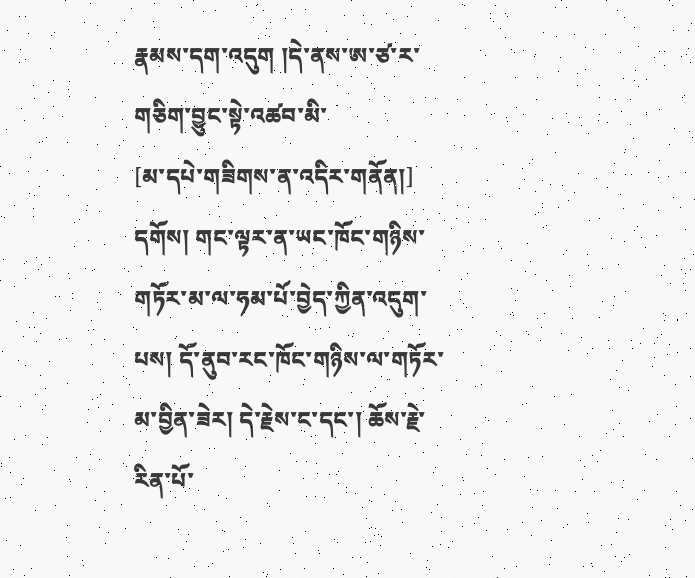རྣམས་དག་འདུག །དེ་ནས་ཨ་ཙ་ར་གཅིག་བྱུང་སྟེ་འཚབ་མི་
[མ་དཔེ་གཟིགས་ན་འདིར་གནོན།]
དགོས། གང་ལྟར་ན་ཡང་ཁོང་གཉིས་གཏོར་མ་ལ་ཧམ་པོ་བྱེད་ཀྱིན་འདུག་པས། དོ་ནུབ་རང་ཁོང་གཉིས་ལ་གཏོར་མ་བྱིན་ཟེར། དེ་རྗེས་ང་དང་། ཆོས་རྗེ་རིན་པོ་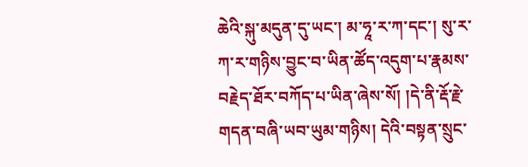ཆེའི་སྐུ་མདུན་དུ་ཡང་། མ་ཧཱ་ར་ཀ་དང་། སུ་ར་ཀ་ར་གཉིས་བྱུང་བ་ཡིན་ཚོད་འདུག་པ་རྣམས་བརྗེད་ཐོར་བཀོད་པ་ཡིན་ཞེས་སོ། །དེ་ནི་རྡོ་རྗེ་གདན་བཞི་ཡབ་ཡུམ་གཉིས། དེའི་བསྟན་སྲུང་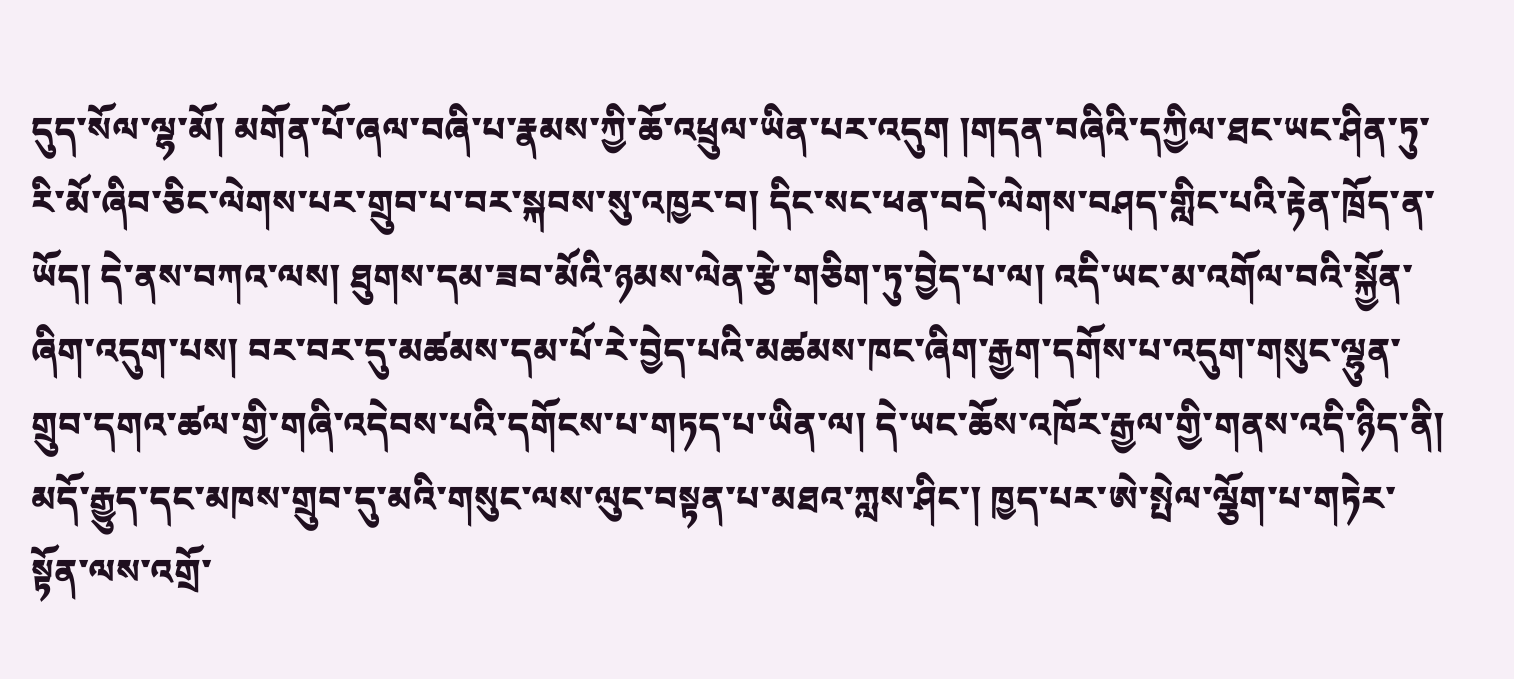དུད་སོལ་ལྷ་མོ། མགོན་པོ་ཞལ་བཞི་པ་རྣམས་ཀྱི་ཆོ་འཕྲུལ་ཡིན་པར་འདུག །གདན་བཞིའི་དཀྱིལ་ཐང་ཡང་ཤིན་ཏུ་རི་མོ་ཞིབ་ཅིང་ལེགས་པར་གྲུབ་པ་བར་སྐབས་སུ་འཁྱར་བ། དིང་སང་ཕན་བདེ་ལེགས་བཤད་གླིང་པའི་རྟེན་ཁྲོད་ན་ཡོད། དེ་ནས་བཀའ་ལས། ཐུགས་དམ་ཟབ་མོའི་ཉམས་ལེན་རྩེ་གཅིག་ཏུ་བྱེད་པ་ལ། འདི་ཡང་མ་འགོལ་བའི་སྐྱོན་ཞིག་འདུག་པས། བར་བར་དུ་མཚམས་དམ་པོ་རེ་བྱེད་པའི་མཚམས་ཁང་ཞིག་རྒྱག་དགོས་པ་འདུག་གསུང་ལྷུན་གྲུབ་དགའ་ཚལ་གྱི་གཞི་འདེབས་པའི་དགོངས་པ་གཏད་པ་ཡིན་ལ། དེ་ཡང་ཆོས་འཁོར་རྒྱལ་གྱི་གནས་འདི་ཉིད་ནི། མདོ་རྒྱུད་དང་མཁས་གྲུབ་དུ་མའི་གསུང་ལས་ལུང་བསྟན་པ་མཐའ་ཀླས་ཤིང་། ཁྱད་པར་ཨེ་སྤེལ་ལྕོག་པ་གཏེར་སྟོན་ལས་འགྲོ་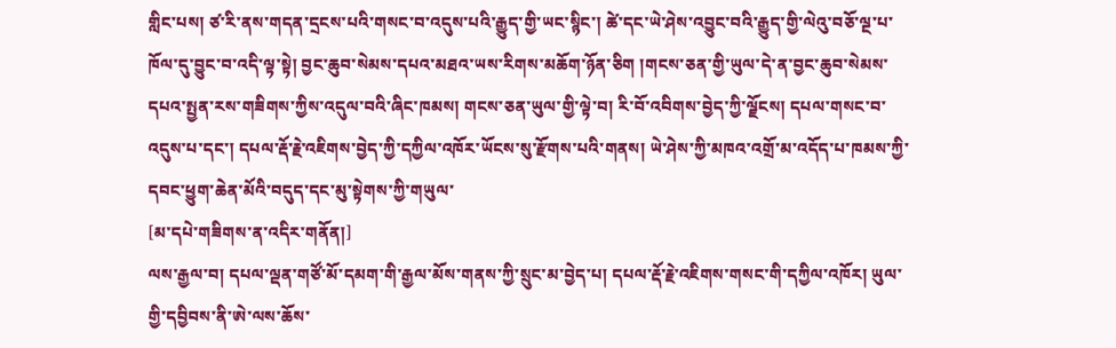གླིང་པས། ཙ་རི་ནས་གདན་དྲངས་པའི་གསང་བ་འདུས་པའི་རྒྱུད་གྱི་ཡང་སྙིང་། ཚེ་དང་ཡེ་ཤེས་འབྱུང་བའི་རྒྱུད་གྱི་ལེའུ་བཅོ་ལྔ་པ་ཁོལ་དུ་བྱུང་བ་འདི་ལྟ་སྟེ། བྱང་ཆུབ་སེམས་དཔའ་མཐའ་ཡས་རིགས་མཆོག་ཉོན་ཅིག །གངས་ཅན་གྱི་ཡུལ་དེ་ན་བྱང་ཆུབ་སེམས་དཔའ་སྤྱན་རས་གཟིགས་ཀྱིས་འདུལ་བའི་ཞིང་ཁམས། གངས་ཅན་ཡུལ་གྱི་ལྟེ་བ། རི་བོ་འབིགས་བྱེད་ཀྱི་ལྗོངས། དཔལ་གསང་བ་འདུས་པ་དང་། དཔལ་རྡོ་རྗེ་འཇིགས་བྱེད་ཀྱི་དཀྱིལ་འཁོར་ཡོངས་སུ་རྫོགས་པའི་གནས། ཡེ་ཤེས་ཀྱི་མཁའ་འགྲོ་མ་འདོད་པ་ཁམས་ཀྱི་དབང་ཕྱུག་ཆེན་མོའི་བདུད་དང་མུ་སྟེགས་ཀྱི་གཡུལ་
[མ་དཔེ་གཟིགས་ན་འདིར་གནོན།]
ལས་རྒྱལ་བ། དཔལ་ལྡན་གཙོ་མོ་དམག་གི་རྒྱལ་མོས་གནས་ཀྱི་སྲུང་མ་བྱེད་པ། དཔལ་རྡོ་རྗེ་འཇིགས་གསང་གི་དཀྱིལ་འཁོར། ཡུལ་གྱི་དབྱིབས་ནི་ཨེ་ལས་ཆོས་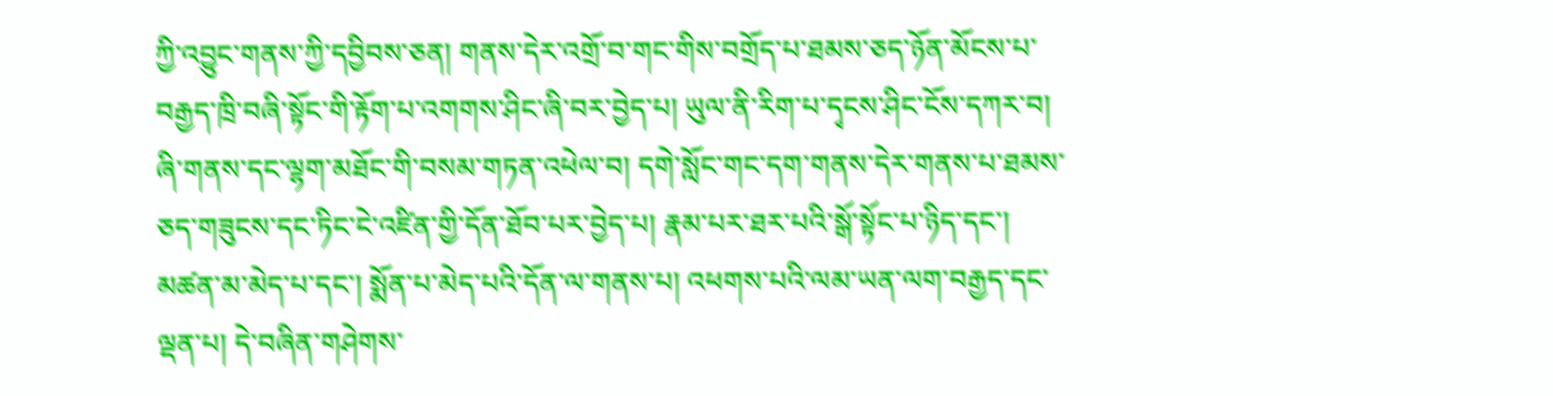ཀྱི་འབྱུང་གནས་ཀྱི་དབྱིབས་ཅན། གནས་དེར་འགྲོ་བ་གང་གིས་བགྲོད་པ་ཐམས་ཅད་ཉོན་མོངས་པ་བརྒྱད་ཁྲི་བཞི་སྟོང་གི་རྟོག་པ་འགགས་ཤིང་ཞི་བར་བྱེད་པ། ཡུལ་ནི་རིག་པ་དྭངས་ཤིང་ངོས་དཀར་བ། ཞི་གནས་དང་ལྷག་མཐོང་གི་བསམ་གཏན་འཕེལ་བ། དགེ་སློང་གང་དག་གནས་དེར་གནས་པ་ཐམས་ཅད་གཟུངས་དང་ཏིང་ངེ་འཛིན་གྱི་དོན་ཐོབ་པར་བྱེད་པ། རྣམ་པར་ཐར་པའི་སྒོ་སྟོང་པ་ཉིད་དང་། མཚན་མ་མེད་པ་དང་། སྨོན་པ་མེད་པའི་དོན་ལ་གནས་པ། འཕགས་པའི་ལམ་ཡན་ལག་བརྒྱད་དང་ལྡན་པ། དེ་བཞིན་གཤེགས་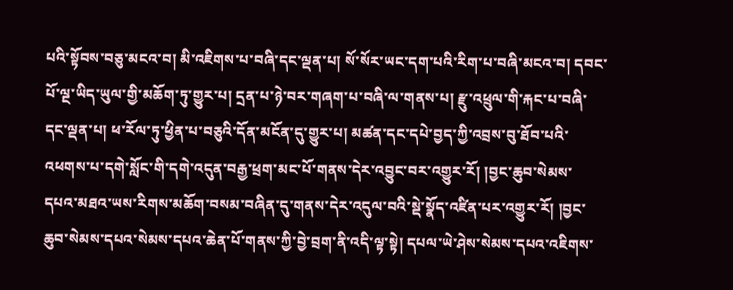པའི་སྟོབས་བཅུ་མངའ་བ། མི་འཇིགས་པ་བཞི་དང་ལྡན་པ། སོ་སོར་ཡང་དག་པའི་རིག་པ་བཞི་མངའ་བ། དབང་པོ་ལྔ་ཡིད་ཡུལ་གྱི་མཆོག་ཏུ་གྱུར་པ། དྲན་པ་ཉེ་བར་གཞག་པ་བཞི་ལ་གནས་པ། རྫུ་འཕྲུལ་གི་རྐང་པ་བཞི་དང་ལྡན་པ། ཕ་རོལ་ཏུ་ཕྱིན་པ་བཅུའི་དོན་མངོན་དུ་གྱུར་པ། མཚན་དང་དཔེ་བྱད་ཀྱི་འབྲས་བུ་ཐོབ་པའི་འཕགས་པ་དགེ་སློང་གི་དགེ་འདུན་བརྒྱ་ཕྲག་མང་པོ་གནས་དེར་འབྱུང་བར་འགྱུར་རོ། །བྱང་ཆུབ་སེམས་དཔའ་མཐའ་ཡས་རིགས་མཆོག་བསམ་བཞིན་དུ་གནས་དེར་འདུལ་བའི་སྡེ་སྣོད་འཛིན་པར་འགྱུར་རོ། །བྱང་ཆུབ་སེམས་དཔའ་སེམས་དཔའ་ཆེན་པོ་གནས་ཀྱི་བྱེ་བྲག་ནི་འདི་ལྟ་སྟེ། དཔལ་ཡེ་ཤེས་སེམས་དཔའ་འཇིགས་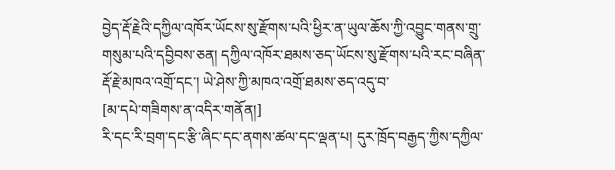བྱེད་རྡོ་རྗེའི་དཀྱིལ་འཁོར་ཡོངས་སུ་རྫོགས་པའི་ཕྱིར་ན་ཡུལ་ཆོས་ཀྱི་འབྱུང་གནས་གྲུ་གསུམ་པའི་དབྱིབས་ཅན། དཀྱིལ་འཁོར་ཐམས་ཅད་ཡོངས་སུ་རྫོགས་པའི་རང་བཞིན་རྡོ་རྗེ་མཁའ་འགྲོ་དང་། ཡེ་ཤེས་ཀྱི་མཁའ་འགྲོ་ཐམས་ཅད་འདུ་བ་
[མ་དཔེ་གཟིགས་ན་འདིར་གནོན།]
རི་དང་རི་བྲག་དང་རྩི་ཞིང་དང་ནགས་ཚལ་དང་ལྡན་པ། དུར་ཁྲོད་བརྒྱད་ཀྱིས་དཀྱིལ་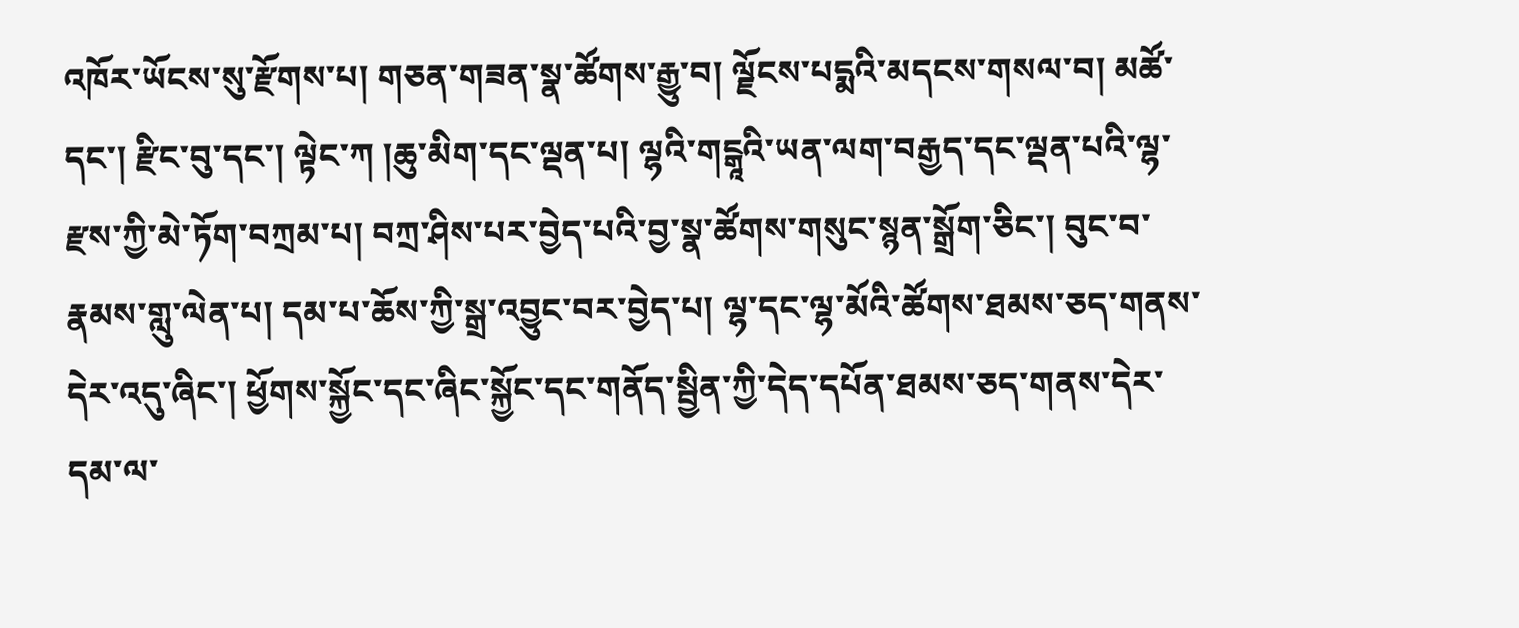འཁོར་ཡོངས་སུ་རྫོགས་པ། གཅན་གཟན་སྣ་ཚོགས་རྒྱུ་བ། ལྗོངས་པདྨའི་མདངས་གསལ་བ། མཚོ་དང་། རྫིང་བུ་དང་། ལྟེང་ཀ །ཆུ་མིག་དང་ལྡན་པ། ལྷའི་གངྒཱའི་ཡན་ལག་བརྒྱད་དང་ལྡན་པའི་ལྷ་རྫས་ཀྱི་མེ་ཏོག་བཀྲམ་པ། བཀྲ་ཤིས་པར་བྱེད་པའི་བྱ་སྣ་ཚོགས་གསུང་སྙན་སྒྲོག་ཅིང་། བུང་བ་རྣམས་གླུ་ལེན་པ། དམ་པ་ཆོས་ཀྱི་སྒྲ་འབྱུང་བར་བྱེད་པ། ལྷ་དང་ལྷ་མོའི་ཚོགས་ཐམས་ཅད་གནས་དེར་འདུ་ཞིང་། ཕྱོགས་སྐྱོང་དང་ཞིང་སྐྱོང་དང་གནོད་སྦྱིན་ཀྱི་དེད་དཔོན་ཐམས་ཅད་གནས་དེར་དམ་ལ་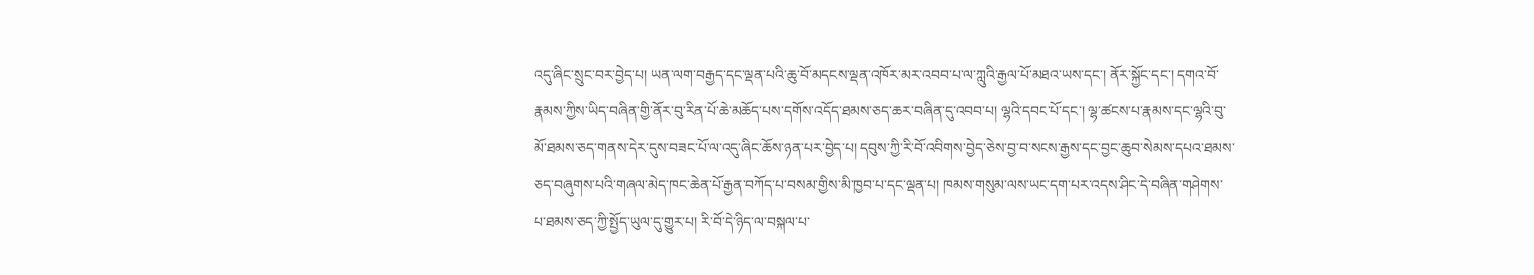འདུ་ཞིང་སྲུང་བར་བྱེད་པ། ཡན་ལག་བརྒྱད་དང་ལྡན་པའི་ཆུ་བོ་མདངས་ལྡན་འཁོར་མར་འབབ་པ་ལ་ཀླུའི་རྒྱལ་པོ་མཐའ་ཡས་དང་། ནོར་སྐྱོང་དང་། དགའ་བོ་རྣམས་ཀྱིས་ཡིད་བཞིན་གྱི་ནོར་བུ་རིན་པོ་ཆེ་མཆོད་པས་དགོས་འདོད་ཐམས་ཅད་ཆར་བཞིན་དུ་འབབ་པ། ལྷའི་དབང་པོ་དང་། ལྷ་ཚངས་པ་རྣམས་དང་ལྷའི་བུ་མོ་ཐམས་ཅད་གནས་དེར་དུས་བཟང་པོ་ལ་འདུ་ཞིང་ཆོས་ཉན་པར་བྱེད་པ། དབུས་ཀྱི་རི་བོ་འབིགས་བྱེད་ཅེས་བྱ་བ་སངས་རྒྱས་དང་བྱང་ཆུབ་སེམས་དཔའ་ཐམས་ཅད་བཞུགས་པའི་གཞལ་མེད་ཁང་ཆེན་པོ་རྒྱན་བཀོད་པ་བསམ་གྱིས་མི་ཁྱབ་པ་དང་ལྡན་པ། ཁམས་གསུམ་ལས་ཡང་དག་པར་འདས་ཤིང་དེ་བཞིན་གཤེགས་པ་ཐམས་ཅད་ཀྱི་སྤྱོད་ཡུལ་དུ་གྱུར་པ། རི་བོ་དེ་ཉིད་ལ་བསྐལ་པ་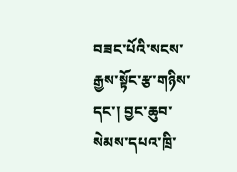བཟང་པོའི་སངས་རྒྱས་སྟོང་རྩ་གཉིས་དང་། བྱང་ཆུབ་སེམས་དཔའ་ཁྲི་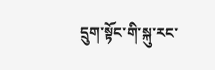དྲུག་སྟོང་གི་སྐུ་རང་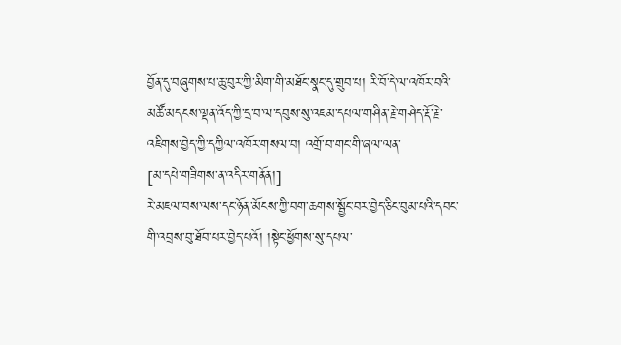བྱོན་དུ་བཞུགས་པ་ཆུ་བུར་ཀྱི་མིག་གི་མཐོང་སྣང་དུ་གྲུབ་པ། རི་བོ་དེ་ལ་འཁོར་བའི་མཚོ་མདངས་ལྡན་འོད་ཀྱི་དྲ་བ་ལ་དབུས་སུ་འཇམ་དཔལ་གཤིན་རྗེ་གཤེད་རྡོ་རྗེ་འཇིགས་བྱེད་ཀྱི་དཀྱིལ་འཁོར་གསལ་བ། འགྲོ་བ་གང་གི་ཞལ་ལན་
[མ་དཔེ་གཟིགས་ན་འདིར་གནོན།]
རེ་མཇལ་བས་ལས་དང་ཉོན་མོངས་ཀྱི་བག་ཆགས་སྦྱོང་བར་བྱེད་ཅིང་བུམ་པའི་དབང་གི་འབྲས་བུ་ཐོབ་པར་བྱེད་པའོ། །སྟེང་ཕྱོགས་སུ་དཔལ་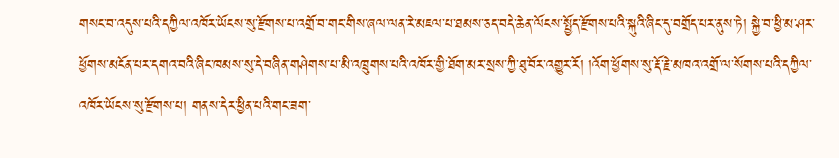གསང་བ་འདུས་པའི་དཀྱིལ་འཁོར་ཡོངས་སུ་རྫོགས་པ་འགྲོ་བ་གང་གིས་ཞལ་ལན་རེ་མཇལ་པ་ཐམས་ཅད་བདེ་ཆེན་ལོངས་སྤྱོད་རྫོགས་པའི་སྐུའི་ཞིང་དུ་བགྲོད་པར་ནུས་ཏེ། སྐྱེ་བ་ཕྱི་མ་ཤར་ཕྱོགས་མངོན་པར་དགའ་བའི་ཞིང་ཁམས་སུ་དེ་བཞིན་གཤེགས་པ་མི་འཁྲུགས་པའི་འཁོར་གྱི་ཐོག་མར་སྲས་ཀྱི་ཐུ་བོར་འགྱུར་རོ། །འོག་ཕྱོགས་སུ་རྡོ་རྗེ་མཁའ་འགྲོ་ལ་སོགས་པའི་དཀྱིལ་འཁོར་ཡོངས་སུ་རྫོགས་པ། གནས་དེར་ཕྱིན་པའི་གང་ཟག་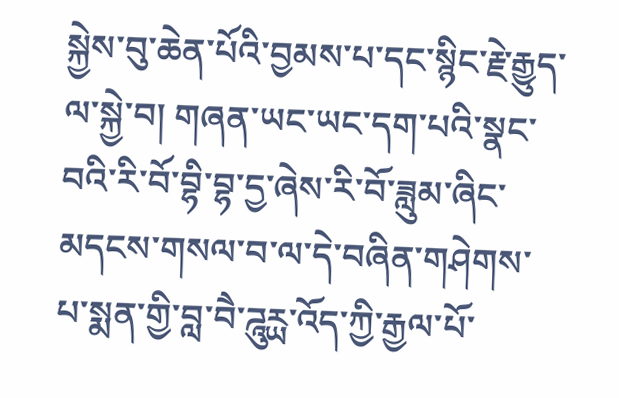སྐྱེས་བུ་ཆེན་པོའི་བྱམས་པ་དང་སྙིང་རྗེ་རྒྱུད་ལ་སྐྱེ་བ། གཞན་ཡང་ཡང་དག་པའི་སྣང་བའི་རི་བོ་བྷི་བྷ་དྱ་ཞེས་རི་བོ་ཟླུམ་ཞིང་མདངས་གསལ་བ་ལ་དེ་བཞིན་གཤེགས་པ་སྨན་གྱི་བླ་བཻ་ཌཱུཪྻ་འོད་ཀྱི་རྒྱལ་པོ་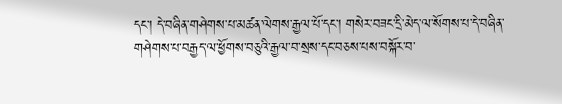དང་། དེ་བཞིན་གཤེགས་པ་མཚན་ལེགས་རྒྱལ་པོ་དང་། གསེར་བཟང་དྲི་མེད་ལ་སོགས་པ་དེ་བཞིན་གཤེགས་པ་བརྒྱད་ལ་ཕྱོགས་བཅུའི་རྒྱལ་བ་སྲས་དང་བཅས་པས་བསྐོར་བ་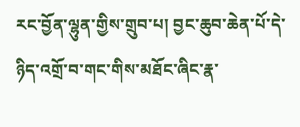རང་བྱོན་ལྷུན་གྱིས་གྲུབ་པ། བྱང་ཆུབ་ཆེན་པོ་དེ་ཉིད་འགྲོ་བ་གང་གིས་མཐོང་ཞིང་རྣ་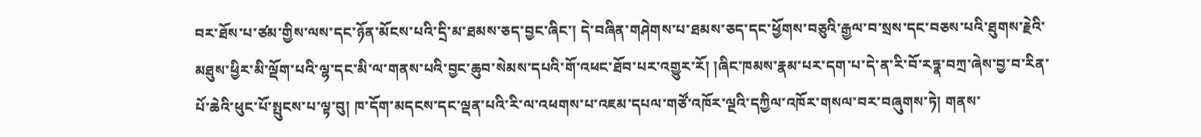བར་ཐོས་པ་ཙམ་གྱིས་ལས་དང་ཉོན་མོངས་པའི་དྲི་མ་ཐམས་ཅད་བྱང་ཞིང་། དེ་བཞིན་གཤེགས་པ་ཐམས་ཅད་དང་ཕྱོགས་བཅུའི་རྒྱལ་བ་སྲས་དང་བཅས་པའི་ཐུགས་རྗེའི་མཐུས་ཕྱིར་མི་ལྡོག་པའི་ལྷ་དང་མི་ལ་གནས་པའི་བྱང་ཆུབ་སེམས་དཔའི་གོ་འཕང་ཐོབ་པར་འགྱུར་རོ། །ཞིང་ཁམས་རྣམ་པར་དག་པ་དེ་ན་རི་བོ་རཏྣ་བཀྲ་ཞེས་བྱ་བ་རིན་པོ་ཆེའི་ཕུང་པོ་སྤུངས་པ་ལྟ་བུ། ཁ་དོག་མདངས་དང་ལྡན་པའི་རི་ལ་འཕགས་པ་འཇམ་དཔལ་གཙོ་འཁོར་ལྔའི་དཀྱིལ་འཁོར་གསལ་བར་བཞུགས་ཏེ། གནས་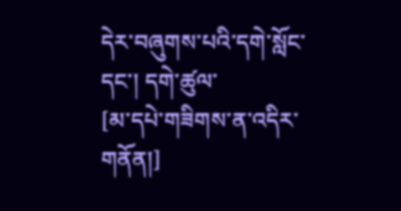དེར་བཞུགས་པའི་དགེ་སློང་དང་། དགེ་ཚུལ་
[མ་དཔེ་གཟིགས་ན་འདིར་གནོན།]